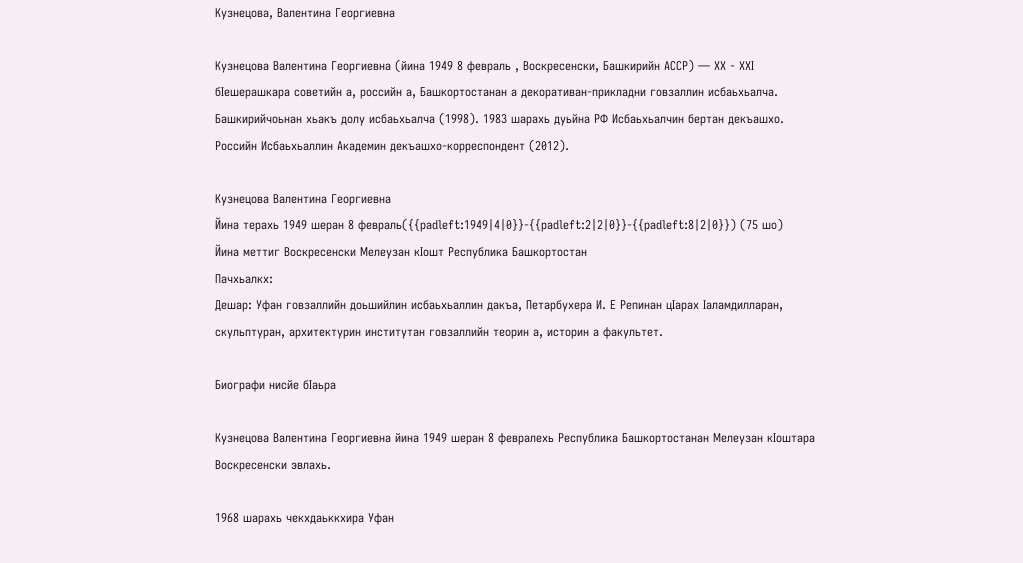Кузнецова, Валентина Георгиевна

Кузнецова Валентина Георгиевна (йина 1949 8 февраль , Воскресенски, Башкирийн АССР) — XX - XXI бӀешерашкара советийн а, российн а, Башкортостанан а декоративан-прикладни говзаллин исбаьхьалча. Башкирийчоьнан хьакъ долу исбаьхьалча (1998). 1983 шарахь дуьйна РФ Исбаьхьалчин бертан декъашхо. Российн Исбаьхьаллин Академин декъашхо-корреспондент (2012).

Кузнецова Валентина Георгиевна
Йина терахь 1949 шеран 8 февраль({{padleft:1949|4|0}}-{{padleft:2|2|0}}-{{padleft:8|2|0}}) (75 шо)
Йина меттиг Воскресенски Мелеузан кӀошт Республика Башкортостан
Пачхьалкх:
Дешар: Уфан говзаллийн доьшийлин исбаьхьаллин дакъа, Петарбухера И. Е Репинан цӀарах Ӏаламдилларан, скульптуран, архитектурин институтан говзаллийн теорин а, историн а факультет.

Биографи нисйе бӀаьра

Кузнецова Валентина Георгиевна йина 1949 шеран 8 февралехь Республика Башкортостанан Мелеузан кӀоштара Воскресенски эвлахь.

1968 шарахь чекхдаьккхира Уфан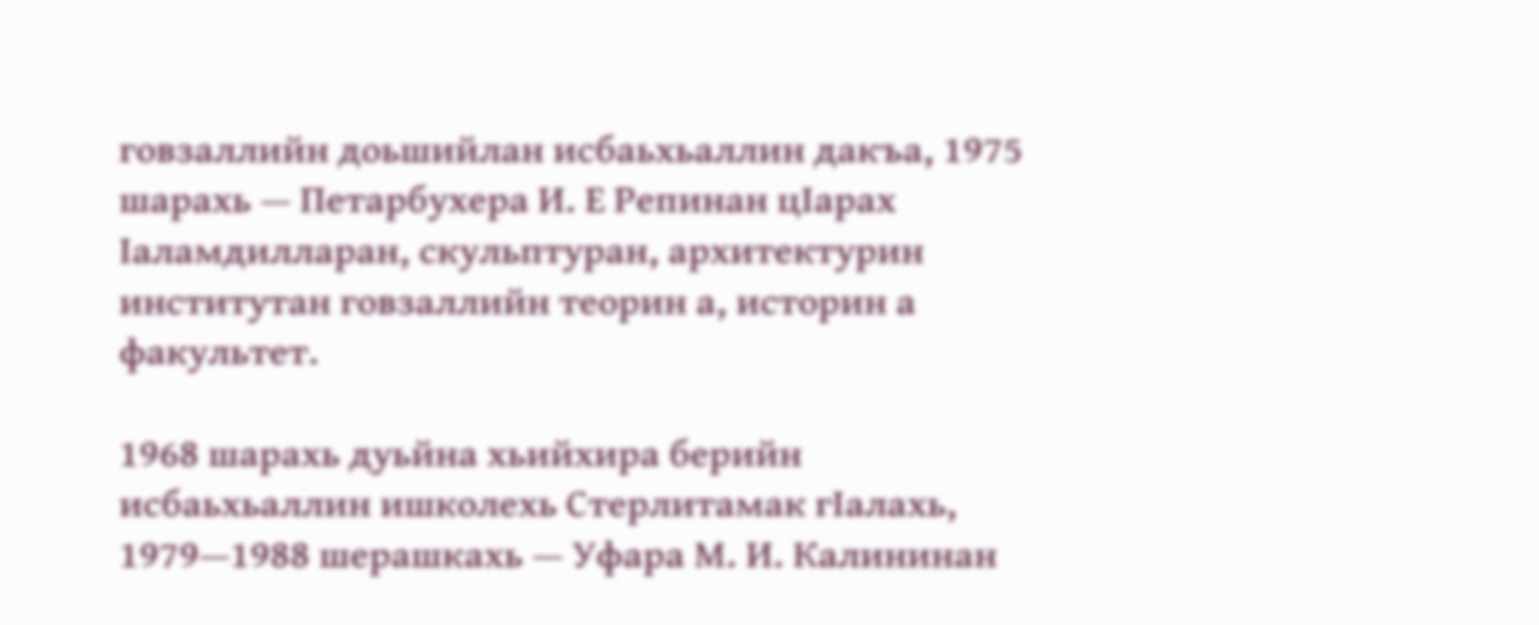говзаллийн доьшийлан исбаьхьаллин дакъа, 1975 шарахь — Петарбухера И. Е Репинан цӀарах Ӏаламдилларан, скульптуран, архитектурин институтан говзаллийн теорин а, историн а факультет.

1968 шарахь дуьйна хьийхира берийн исбаьхьаллин ишколехь Стерлитамак гӀалахь, 1979—1988 шерашкахь — Уфара М. И. Калининан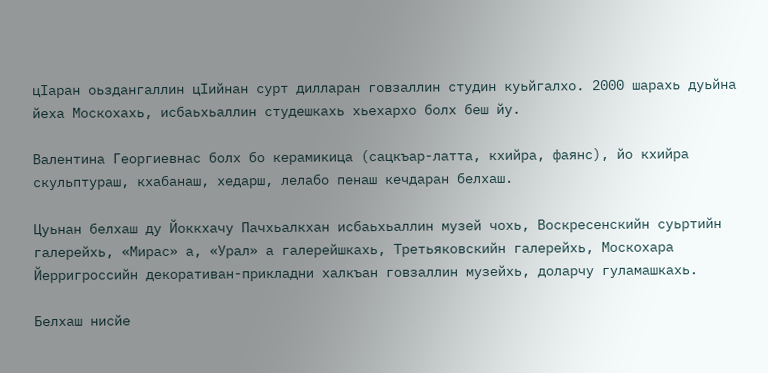цӀаран оьздангаллин цӀийнан сурт дилларан говзаллин студин куьйгалхо. 2000 шарахь дуьйна йеха Москохахь, исбаьхьаллин студешкахь хьехархо болх беш йу.

Валентина Георгиевнас болх бо керамикица (сацкъар-латта, кхийра, фаянс), йо кхийра скульптураш, кхабанаш, хедарш, лелабо пенаш кечдаран белхаш.

Цуьнан белхаш ду Йоккхачу Пачхьалкхан исбаьхьаллин музей чохь, Воскресенскийн суьртийн галерейхь, «Мирас» а, «Урал» а галерейшкахь, Третьяковскийн галерейхь, Москохара Йерригроссийн декоративан-прикладни халкъан говзаллин музейхь, доларчу гуламашкахь.

Белхаш нисйе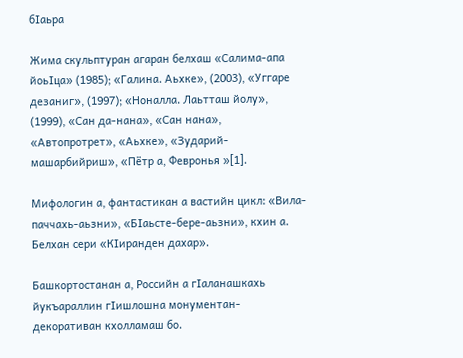бӀаьра

Жима скульптуран агаран белхаш «Салима-апа йоьӀца» (1985); «Галина. Аьхке», (2003), «Уггаре дезаниг», (1997); «Ноналла. Лаьтташ йолу», (1999), «Сан да-нана», «Сан нана», «Автопротрет», «Аьхке», «Зударий-машарбийриш», «Пётр а, Февронья »[1].

Мифологин а, фантастикан а вастийн цикл: «Вила-паччахь-аьзни», «БӀаьсте-бере-аьзни», кхин а. Белхан сери «КӀиранден дахар».

Башкортостанан а, Российн а гӀаланашкахь йукъараллин гӀишлошна монументан-декоративан кхолламаш бо.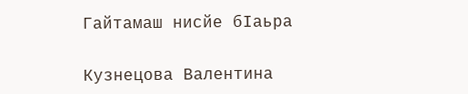Гайтамаш нисйе бӀаьра

Кузнецова Валентина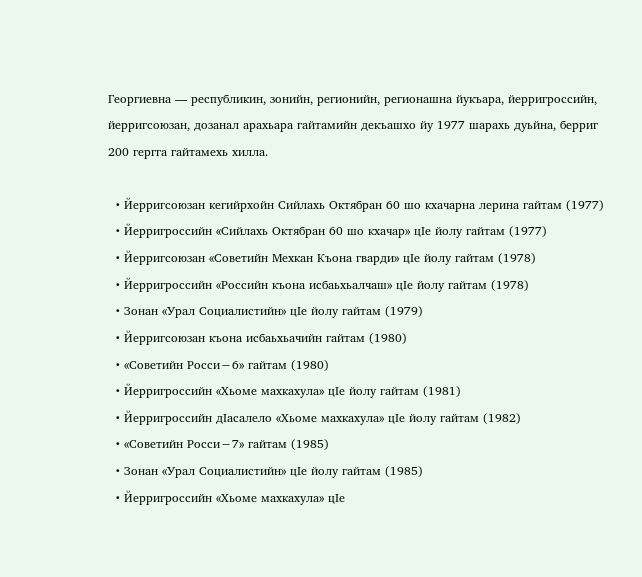Георгиевна — республикин, зонийн, регионийн, регионашна йукъара, йерригроссийн, йерригсоюзан, дозанал арахьара гайтамийн декъашхо йу 1977 шарахь дуьйна, берриг 200 гергга гайтамехь хилла.

  • Йерригсоюзан кегийрхойн Сийлахь Октябран 60 шо кхачарна лерина гайтам (1977)
  • Йерригроссийн «Сийлахь Октябран 60 шо кхачар» цӀе йолу гайтам (1977)
  • Йерригсоюзан «Советийн Мехкан Къона гварди» цӀе йолу гайтам (1978)
  • Йерригроссийн «Российн къона исбаьхьалчаш» цӀе йолу гайтам (1978)
  • Зонан «Урал Социалистийн» цӀе йолу гайтам (1979)
  • Йерригсоюзан къона исбаьхьачийн гайтам (1980)
  • «Советийн Росси−6» гайтам (1980)
  • Йерригроссийн «Хьоме махкахула» цӀе йолу гайтам (1981)
  • Йерригроссийн дӀасалело «Хьоме махкахула» цӀе йолу гайтам (1982)
  • «Советийн Росси−7» гайтам (1985)
  • Зонан «Урал Социалистийн» цӀе йолу гайтам (1985)
  • Йерригроссийн «Хьоме махкахула» цӀе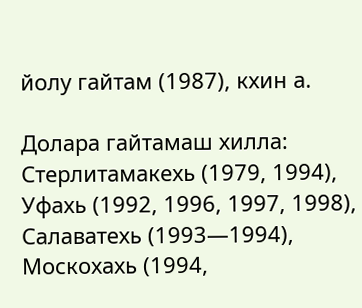йолу гайтам (1987), кхин а.

Долара гайтамаш хилла: Стерлитамакехь (1979, 1994), Уфахь (1992, 1996, 1997, 1998), Салаватехь (1993—1994), Москохахь (1994,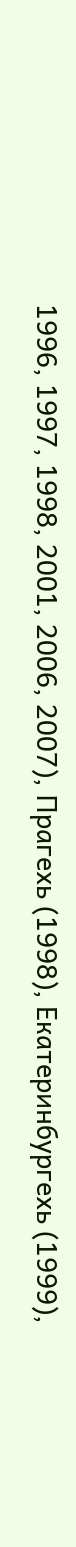1996, 1997, 1998, 2001, 2006, 2007), Прагехь (1998), Екатеринбургехь (1999),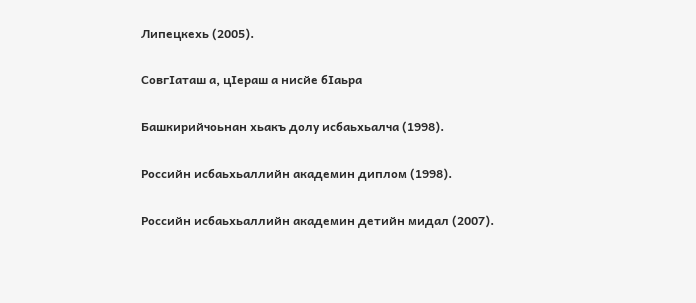Липецкехь (2005).

СовгӀаташ а, цӀераш а нисйе бӀаьра

Башкирийчоьнан хьакъ долу исбаьхьалча (1998).

Российн исбаьхьаллийн академин диплом (1998).

Российн исбаьхьаллийн академин детийн мидал (2007).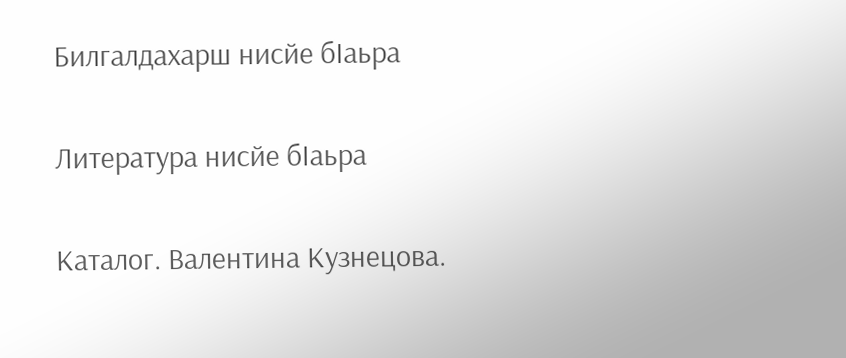Билгалдахарш нисйе бӀаьра

Литература нисйе бӀаьра

Каталог. Валентина Кузнецова.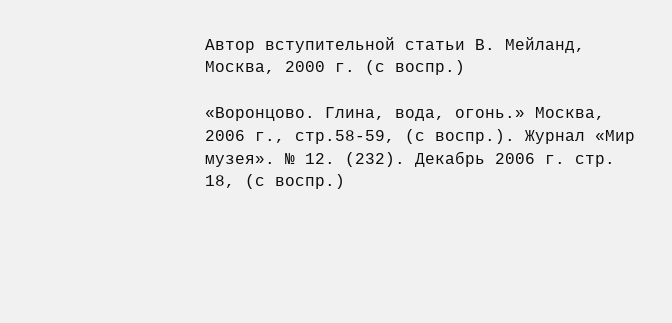Автор вступительной статьи В. Мейланд, Москва, 2000 г. (с воспр.)

«Воронцово. Глина, вода, огонь.» Москва, 2006 г., стр.58-59, (с воспр.). Журнал «Мир музея». № 12. (232). Декабрь 2006 г. стр. 18, (с воспр.)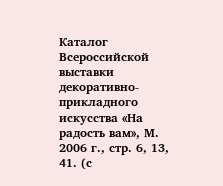Каталог Всероссийской выставки декоративно-прикладного искусства «На радость вам», М. 2006 г., стр. 6, 13, 41. (с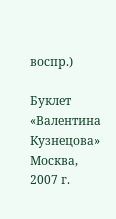воспр.)

Буклет «Валентина Кузнецова» Москва, 2007 г.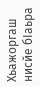Хьажоргаш нисйе бӀаьра